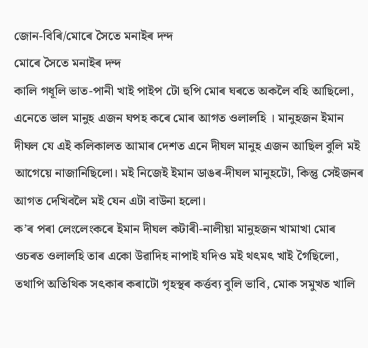জোন-বিৰি/মোৰে সৈতে মনাইৰ দন্দ
মোৰে সৈতে মনাইৰ দন্দ
কালি গধূলি ভাত-পানী খাই পাইপ টো হুপি মোৰ ঘৰতে অকলৈ বহি আছিলো, এনেতে ভাল মানুহ এজন ঘপহ কৰে মোৰ আগত ওলালহি । মানুহজন ইমান দীঘল যে এই কলিকালত আমাৰ দেশত এনে দীঘল মানুহ এজন আছিল বুলি মই আগেয়ে নাজানিছিলো। মই নিজেই ইমান ডাঙৰ-দীঘল মানুহটো, কিন্তু সেইজনৰ আগত দেখিবলৈ মই যেন এটা বাউনা হলো।
ক’ৰ পৰা লেংলেংকৰে ইমান দীঘল কটাৰী-নালীয়া মানুহজন খামাখা মোৰ ওচৰত ওলালহি তাৰ একো উৱাদিহ নাপাই যদিও মই থৎমৎ খাই গৈছিলো, তথাপি অতিথিক সৎকাৰ কৰাটো গৃহস্থৰ কৰ্ত্তব্য বুলি ভাবি, মোক সমুখত খালি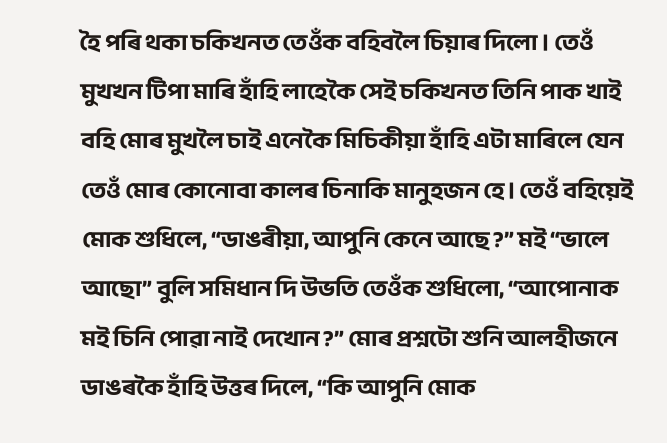হৈ পৰি থকা চকিখনত তেওঁক বহিবলৈ চিয়াৰ দিলো । তেওঁ মুখখন টিপা মাৰি হাঁহি লাহেকৈ সেই চকিখনত তিনি পাক খাই বহি মোৰ মুখলৈ চাই এনেকৈ মিচিকীয়া হাঁহি এটা মাৰিলে যেন তেওঁ মোৰ কোনোবা কালৰ চিনাকি মানুহজন হে। তেওঁ বহিয়েই মোক শুধিলে, “ডাঙৰীয়া, আপুনি কেনে আছে ?” মই “ভালে আছো” বুলি সমিধান দি উভতি তেওঁক শুধিলো, “আপোনাক মই চিনি পোৱা নাই দেখোন ?” মোৰ প্ৰশ্নটো শুনি আলহীজনে ডাঙৰকৈ হাঁহি উত্তৰ দিলে, “কি আপুনি মোক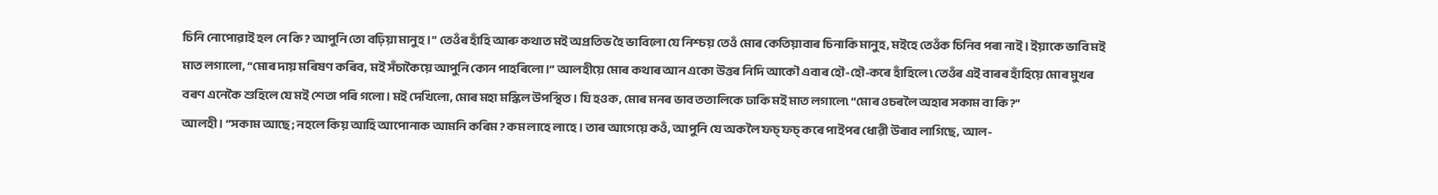চিনি নোপোৱাই হল নে কি ? আপুনি তো বঢ়িয়া মানুহ।” তেওঁৰ হাঁহি আৰু কথাত মই অপ্রতিভ হৈ ভাবিলো যে নিশ্চয় তেওঁ মোৰ কেতিয়াবাৰ চিনাকি মানুহ, মইহে তেওঁক চিনিব পৰা নাই । ইয়াকে ভাবি মই মাত লগালো, “মোৰ দায় মৰিষণ কৰিব, মই সঁচাকৈয়ে আপুনি কোন পাহৰিলো।” আলহীয়ে মোৰ কথাৰ আন একো উত্তৰ নিদি আকৌ এবাৰ হৌ-হৌ-কৰে হাঁহিলে ৷ তেওঁৰ এই বাৰৰ হাঁহিয়ে মোৰ মুখৰ বৰণ এনেকৈ শুহিলে যে মই শেতা পৰি গলো। মই দেখিলো, মোৰ মহা মস্কিল উপস্থিত। যি হওক, মোৰ মনৰ ভাব ততালিকে ঢাকি মই মাত লগালে৷ “মোৰ ওচৰলৈ অহাৰ সকাম বা কি?”
আলহী। “সকাম আছে; নহলে কিয় আহি আপোনাক আমনি কৰিম ? কম লাহে লাহে । তাৰ আগেয়ে কওঁ, আপুনি যে অকলৈ ফচ্ ফচ্ কৰে পাইপৰ ধোৱী উৰাব লাগিছে, আল-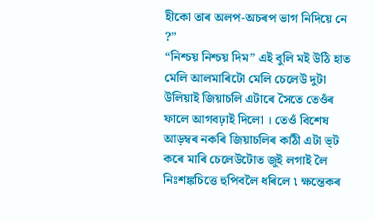হীকো তাৰ অলপ-অচৰপ ভাগ নিদিয়ে নে ?”
“নিশ্চয় নিশ্চয় দিম” এই বুলি মই উঠি হাত মেলি আলমাৰিটো মেলি চেলেউ দুটা উলিয়াই জিয়াচলি এটাৰে সৈতে তেওঁৰ ফালে আগবঢ়াই দিলো । তেওঁ বিশেষ আড়ম্বৰ নকৰি জিয়াচলিৰ কাঠী এটা ভ্ট কৰে মাৰি চেলেউটোত জুই লগাই লৈ নিঃশঙ্কচিত্তে হুপিবলৈ ধৰিলে ৷ ক্ষন্তেকৰ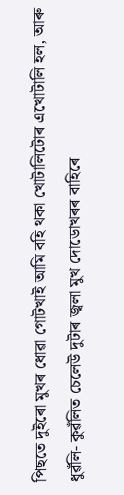পিছতে দুইৰো মুখৰ ধোৱা গোটখাই আমি বহি থকা খোটালিটোৰ এখোটালি হল, আৰু ধুৱঁলি- কুৱঁলিত চেলেউ দুটাৰ জ্বলা মুখ দোডোখৰৰ বাহিৰে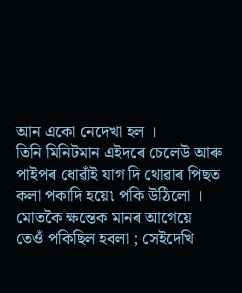আন একো নেদেখা হল ।
তিনি মিনিটমান এইদৰে চেলেউ আৰু পাইপৰ ধোৱাঁই যাগ দি থোৱাৰ পিছত কলা পকাদি হয়ে৷ পকি উঠিলো । মোতকৈ ক্ষন্তেক মানৰ আগেয়ে তেওঁ পকিছিল হবলা ; সেইদেখি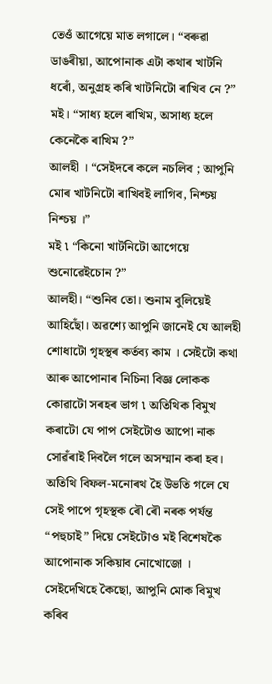তেওঁ আগেয়ে মাত লগালে। “বৰুৱা ডাঙৰীয়া, আপোনাক এটা কথাৰ খাটনি ধৰোঁ, অনুগ্ৰহ কৰি খাটনিটো ৰাখিব নে ?”
মই। “সাধ্য হলে ৰাখিম, অসাধ্য হলে কেনেকৈ ৰাখিম ?”
আলহী । “সেইদৰে কলে নচলিব ; আপুনি মোৰ খাটনিটো ৰাখিবই লাগিব, নিশ্চয় নিশ্চয় ।”
মই ৷ “কিনো খাটনিটো আগেয়ে শুনোৱেইচোন ?”
আলহী। “শুনিব তো। শুনাম বুলিয়েই আহিছোঁ। অৱশ্যে আপুনি জানেই যে আলহী শোধাটো গৃহস্থৰ কর্তব্য কাম । সেইটো কথা আৰু আপোনাৰ নিচিনা বিজ্ঞ লোকক কোৱাটো সৰহৰ ভাগ ৷ অতিথিক বিমুখ কৰাটো যে পাপ সেইটোও আপো নাক সোৱঁৰাই দিবলৈ গলে অসম্মান কৰা হব। অতিথি বিফল-মনোৰথ হৈ উভতি গলে যে সেই পাপে গৃহস্থক ৰৌ ৰৌ নৰক পৰ্যন্ত “পহুচাই” দিয়ে সেইটোও মই বিশেষকৈ আপোনাক সকিয়াব নোখোজো । সেইদেখিহে কৈছো, আপুনি মোক বিমুখ কৰিব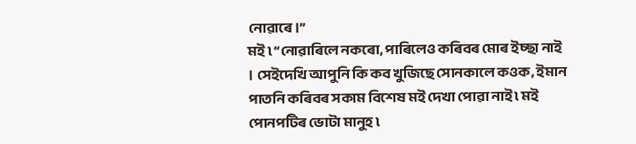নোৱাৰে।”
মই ৷ “নোৱাৰিলে নকৰো, পাৰিলেও কৰিবৰ মোৰ ইচ্ছা নাই । সেইদেখি আপুনি কি কব খুজিছে সোনকালে কওক, ইমান পাতনি কৰিবৰ সকাম বিশেষ মই দেখা পোৱা নাই ৷ মই পোনপটিৰ ভোটা মানুহ ৷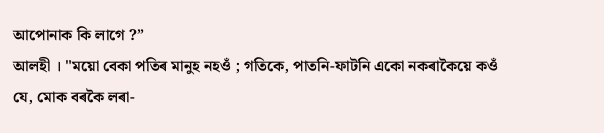আপোনাক কি লাগে ?”
আলহী । "ময়ো বেকা পতিৰ মানুহ নহওঁ ; গতিকে, পাতনি-ফাটনি একো নকৰাকৈয়ে কওঁ যে, মোক বৰকৈ লৰা-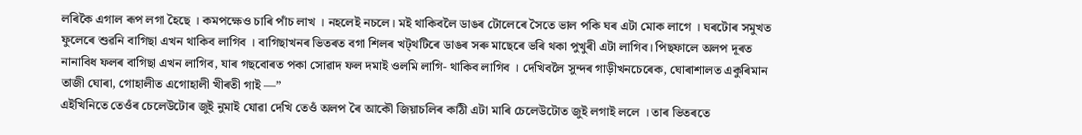লৰিকৈ এগাল ৰূপ লগা হৈছে । কমপক্ষেও চাৰি পাঁচ লাখ । নহলেই নচলে। মই থাকিবলৈ ডাঙৰ টোলেৰে সৈতে ভাল পকি ঘৰ এটা মোক লাগে । ঘৰটোৰ সমুখত ফুলেৰে শুৱনি বাগিছা এখন থাকিব লাগিব । বাগিছাখনৰ ভিতৰত বগা শিলৰ খট্থটিৰে ডাঙৰ সৰু মাছেৰে ভৰি থকা পুখুৰী এটা লাগিব। পিছফালে অলপ দূৰত নানাবিধ ফলৰ বাগিছা এখন লাগিব, যাৰ গছবোৰত পকা সোৱাদ ফল দমাই ওলমি লাগি- থাকিব লাগিব । দেখিবলৈ সুন্দৰ গাড়ীখনচেৰেক, ঘোৰাশালত একুৰিমান তাজী ঘোৰা, গোহালীত এগোহালী খীৰতী গাই —”
এইখিনিতে তেওঁৰ চেলেউটোৰ জুই নুমাই যোৱা দেখি তেওঁ অলপ ৰৈ আকৌ জিয়াচলিৰ কাঠী এটা মাৰি চেলেউটোত জুই লগাই ললে । তাৰ ভিতৰতে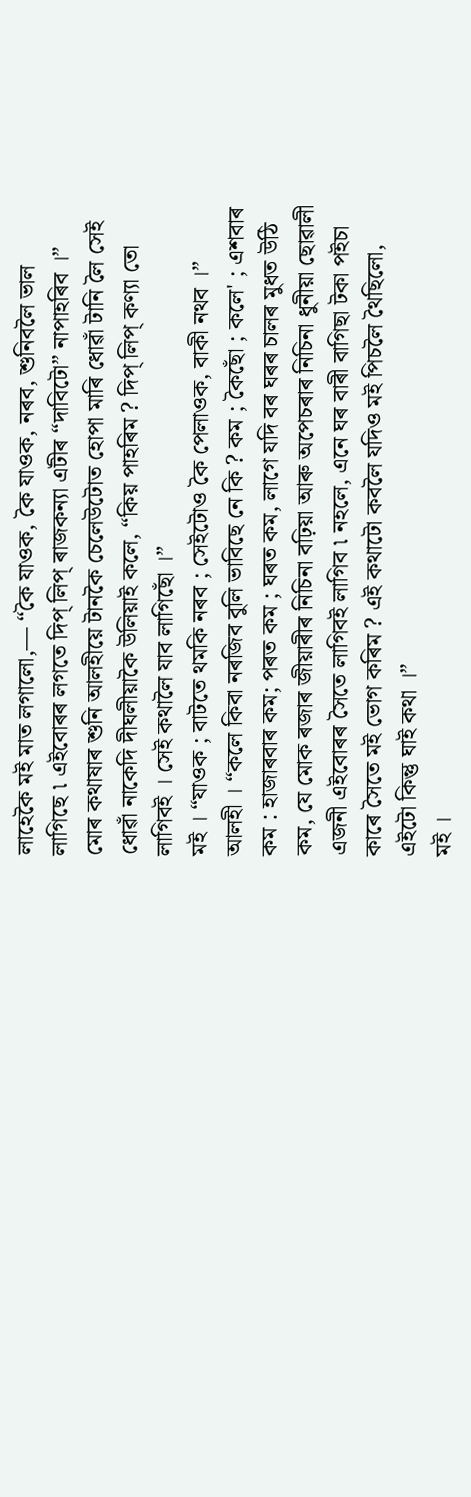লাহেকৈ মই মাত লগালো,— “কৈ যাওক, কৈ যাওক, নৰব, শুনিবলৈ ভাল লাগিছে ৷ এইবোৰৰ লগতে দিপ্ লিপ্ ৰাজকন্যা এটীৰ “দাবিটো” নাপাহৰিব ।”
মোৰ কথাষাৰ শুনি আলহীয়ে টানকৈ চেলেউটোত হোপা মাৰি ধোৱাঁ টানি লৈ সেই ধোৱাঁ নাকেদি দীঘলীয়াকৈ উলিয়াই কলে, “কিয় পাহৰিম ? দিপ্ লিপ্ কণ্যা তো লাগিবই । সেই কথালৈ যাব লাগিছোঁ ।”
মই । “যাওক ; বাটতে থমকি নৰব ; সেইটোও কৈ পেলাওক, বাকী নথব ।”
আলহী । “কলে কিবা নৰজিব বুলি ভাবিছে নে কি ? কম ; কৈছোঁ ; কলে' ; এশবাৰ কম : হাজাৰবাৰ কম; পৰত কম ; ঘৰত কম, লাগে যদি বৰ ঘৰৰ চালৰ মুধত উঠি কম, যে মোক ৰজাৰ জীয়াৰীৰ নিচিনা বঢ়িয়া আৰু অপেচৰাৰ নিচিনা ধুনীয়া ছোৱালী এজনী এইবোৰৰ সৈতে লাগিবই লাগিব ৷ নহলে, এনে ঘৰ বাৰী বাগিছা টকা পইচা কাৰে সৈতে মই ভোগ কৰিম ? এই কথাটো কবলৈ যদিও মই পিচলৈ থৈছিলো, এইটো কিন্তু ঘাই কথা ।”
মই ।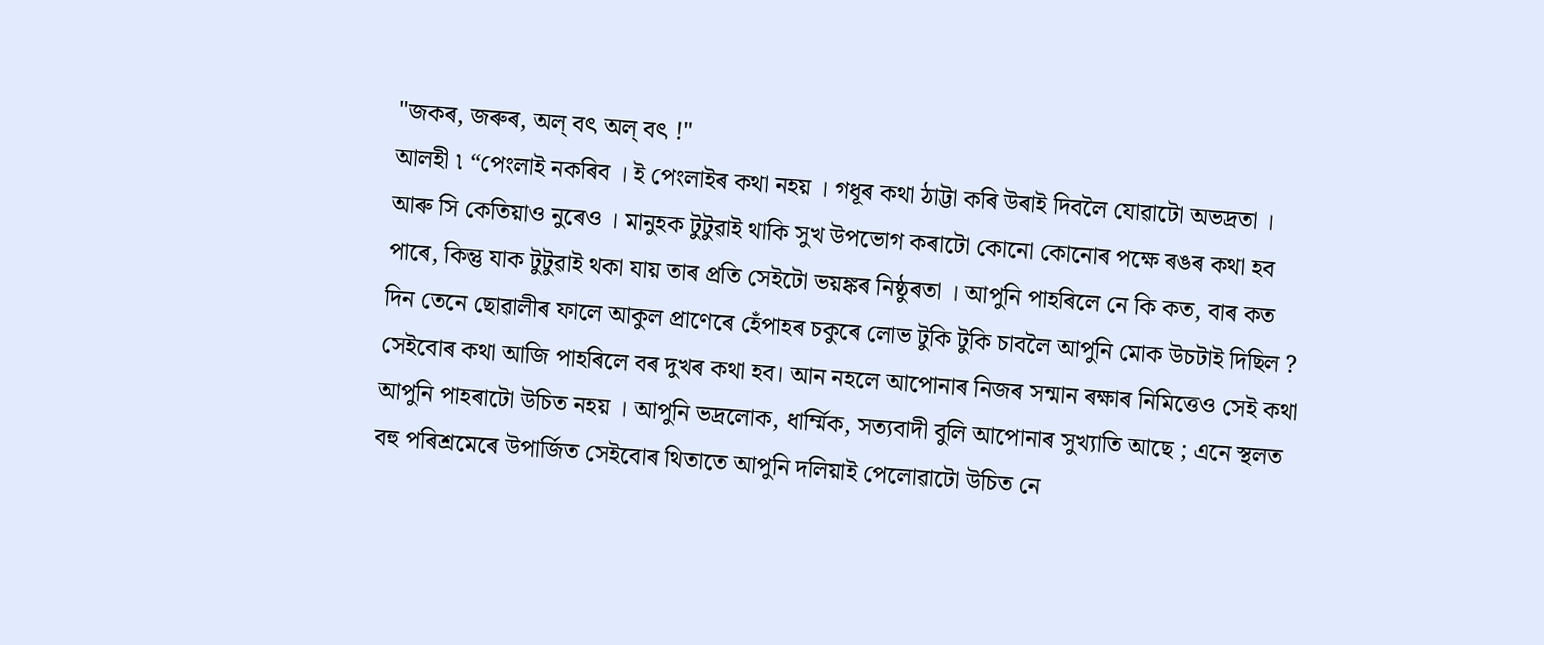"জকৰ, জৰুৰ, অল্ বৎ অল্ বৎ !"
আলহী ৷ “পেংলাই নকৰিব । ই পেংলাইৰ কথা নহয় । গধূৰ কথা ঠাট্টা কৰি উৰাই দিবলৈ যোৱাটো অভদ্রতা । আৰু সি কেতিয়াও নুৰেও । মানুহক টুটুৱাই থাকি সুখ উপভোগ কৰাটো কোনো কোনোৰ পক্ষে ৰঙৰ কথা হব পাৰে, কিন্তু যাক টুটুৱাই থকা যায় তাৰ প্ৰতি সেইটো ভয়ঙ্কৰ নিষ্ঠুৰতা । আপুনি পাহৰিলে নে কি কত, বাৰ কত দিন তেনে ছোৱালীৰ ফালে আকুল প্রাণেৰে হেঁপাহৰ চকুৰে লোভ টুকি টুকি চাবলৈ আপুনি মোক উচটাই দিছিল ? সেইবোৰ কথা আজি পাহৰিলে বৰ দুখৰ কথা হব। আন নহলে আপোনাৰ নিজৰ সন্মান ৰক্ষাৰ নিমিত্তেও সেই কথা আপুনি পাহৰাটো উচিত নহয় । আপুনি ভদ্রলোক, ধাৰ্ম্মিক, সত্যবাদী বুলি আপোনাৰ সুখ্যাতি আছে ; এনে স্থলত বহু পৰিশ্ৰমেৰে উপার্জিত সেইবোৰ থিতাতে আপুনি দলিয়াই পেলোৱাটো উচিত নে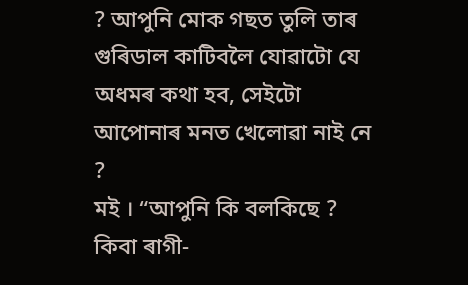? আপুনি মোক গছত তুলি তাৰ গুৰিডাল কাটিবলৈ যোৱাটো যে অধমৰ কথা হব, সেইটো আপোনাৰ মনত খেলোৱা নাই নে ?
মই । “আপুনি কি বলকিছে ? কিবা ৰাগী-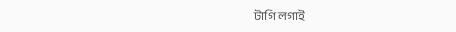টাগি লগাই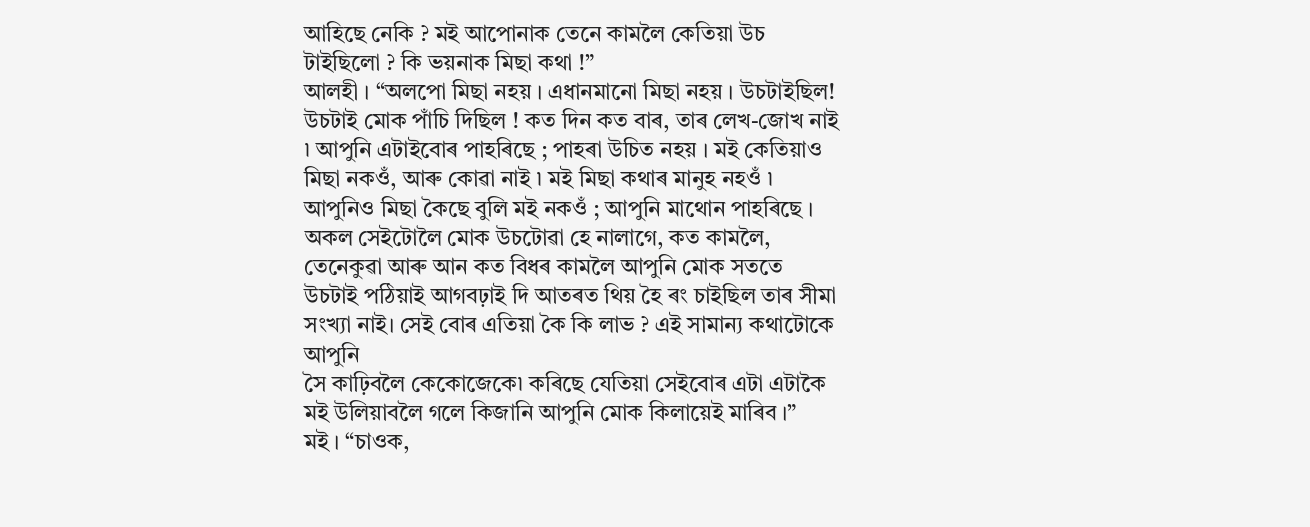আহিছে নেকি ? মই আপোনাক তেনে কামলৈ কেতিয়া উচ টাইছিলো ? কি ভয়নাক মিছা কথা !”
আলহী । “অলপো মিছা নহয় । এধানমানো মিছা নহয় । উচটাইছিল! উচটাই মোক পাঁচি দিছিল ! কত দিন কত বাৰ, তাৰ লেখ-জোখ নাই ৷ আপুনি এটাইবোৰ পাহৰিছে ; পাহৰা উচিত নহয় । মই কেতিয়াও মিছা নকওঁ, আৰু কোৱা নাই ৷ মই মিছা কথাৰ মানুহ নহওঁ ৷ আপুনিও মিছা কৈছে বুলি মই নকওঁ ; আপুনি মাথোন পাহৰিছে । অকল সেইটোলৈ মোক উচটোৱা হে নালাগে, কত কামলৈ, তেনেকুৱা আৰু আন কত বিধৰ কামলৈ আপুনি মোক সততে উচটাই পঠিয়াই আগবঢ়াই দি আতৰত থিয় হৈ ৰং চাইছিল তাৰ সীমা সংখ্যা নাই। সেই বোৰ এতিয়া কৈ কি লাভ ? এই সামান্য কথাটোকে আপুনি
সৈ কাঢ়িবলৈ কেকোজেকে৷ কৰিছে যেতিয়া সেইবোৰ এটা এটাকৈ মই উলিয়াবলৈ গলে কিজানি আপুনি মোক কিলায়েই মাৰিব ।”
মই । “চাওক,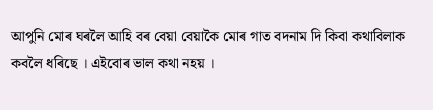আপুনি মোৰ ঘৰলৈ আহি বৰ বেয়া বেয়াকৈ মোৰ গাত বদনাম দি কিবা কথাবিলাক কবলৈ ধৰিছে । এইবোৰ ভাল কথা নহয় ।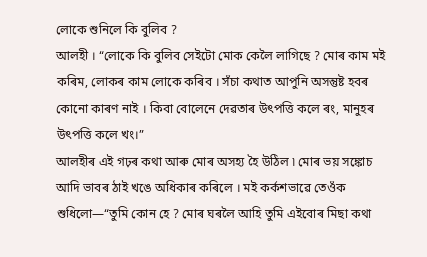লোকে শুনিলে কি বুলিব ?
আলহী । “লোকে কি বুলিব সেইটো মোক কেলৈ লাগিছে ? মোৰ কাম মই কৰিম, লোকৰ কাম লোকে কৰিব । সঁচা কথাত আপুনি অসন্তুষ্ট হবৰ কোনো কাৰণ নাই । কিবা বোলেনে দেৱতাৰ উৎপত্তি কলে ৰং, মানুহৰ উৎপত্তি কলে খং।”
আলহীৰ এই গঢ়ৰ কথা আৰু মোৰ অসহ্য হৈ উঠিল ৷ মোৰ ভয় সঙ্কোচ আদি ভাবৰ ঠাই খঙে অধিকাৰ কৰিলে । মই কর্কশভাৱে তেওঁক শুধিলো—“তুমি কোন হে ? মোৰ ঘৰলৈ আহি তুমি এইবোৰ মিছা কথা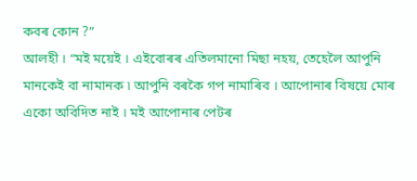কবৰ কোন ?”
আলহী । “মই ময়েই । এইবোৰৰ এতিলমানো মিছা নহয়, তেহেলৈ আপুনি মানকেই বা নামানক ৷ আপুনি বৰকৈ গপ নামাৰিব । আপোনাৰ বিষয়ে মোৰ একো অবিদিত নাই । মই আপোনাৰ পেটৰ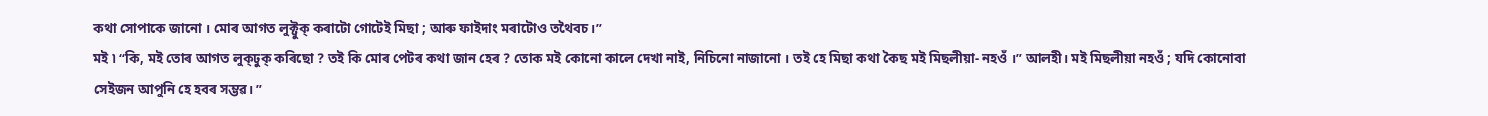কথা সোপাকে জানো । মোৰ আগত লুক্টুক্ কৰাটো গোটেই মিছা ; আৰু ফাইদাং মৰাটোও তথৈবচ।”
মই ৷ “কি, মই তোৰ আগত লুক্ঢুক্ কৰিছো ? তই কি মোৰ পেটৰ কথা জান হেৰ ? তোক মই কোনো কালে দেখা নাই, নিচিনো নাজানো । তই হে মিছা কথা কৈছ মই মিছলীয়া- নহওঁ ।” আলহী। মই মিছলীয়া নহওঁ ; যদি কোনোবা সেইজন আপুনি হে হবৰ সম্ভৱ। ”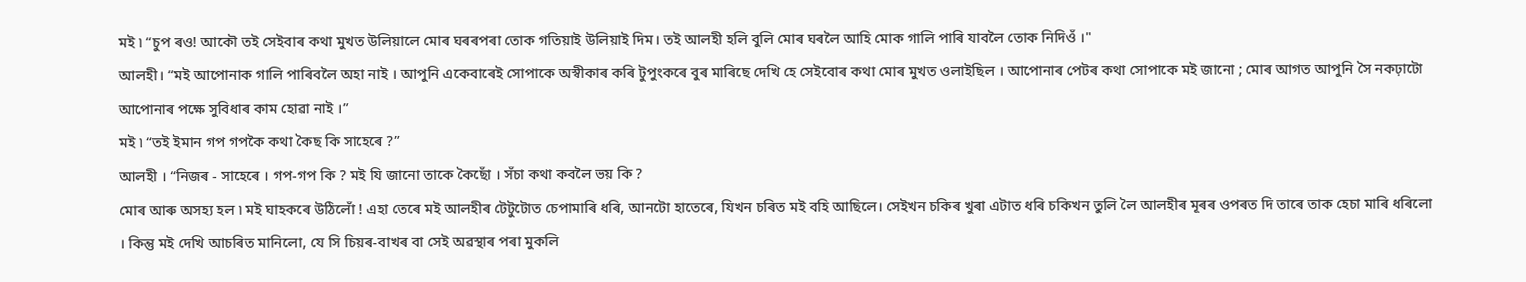মই ৷ “চুপ ৰও! আকৌ তই সেইবাৰ কথা মুখত উলিয়ালে মোৰ ঘৰৰপৰা তোক গতিয়াই উলিয়াই দিম। তই আলহী হলি বুলি মোৰ ঘৰলৈ আহি মোক গালি পাৰি যাবলৈ তোক নিদিওঁ ।"
আলহী। “মই আপোনাক গালি পাৰিবলৈ অহা নাই । আপুনি একেবাৰেই সোপাকে অস্বীকাৰ কৰি টুপুংকৰে বুৰ মাৰিছে দেখি হে সেইবোৰ কথা মোৰ মুখত ওলাইছিল । আপোনাৰ পেটৰ কথা সোপাকে মই জানো ; মোৰ আগত আপুনি সৈ নকঢ়াটো আপোনাৰ পক্ষে সুবিধাৰ কাম হোৱা নাই ।”
মই ৷ “তই ইমান গপ গপকৈ কথা কৈছ কি সাহেৰে ?”
আলহী । “নিজৰ - সাহেৰে । গপ-গপ কি ? মই যি জানো তাকে কৈছোঁ । সঁচা কথা কবলৈ ভয় কি ?
মোৰ আৰু অসহ্য হল ৷ মই ঘাহকৰে উঠিলোঁ ! এহা তেৰে মই আলহীৰ টেটুটোত চেপামাৰি ধৰি, আনটো হাতেৰে, যিখন চৰিত মই বহি আছিলে। সেইখন চকিৰ খুৰা এটাত ধৰি চকিখন তুলি লৈ আলহীৰ মূৰৰ ওপৰত দি তাৰে তাক হেচা মাৰি ধৰিলো । কিন্তু মই দেখি আচৰিত মানিলো, যে সি চিয়ৰ-বাখৰ বা সেই অৱস্থাৰ পৰা মুকলি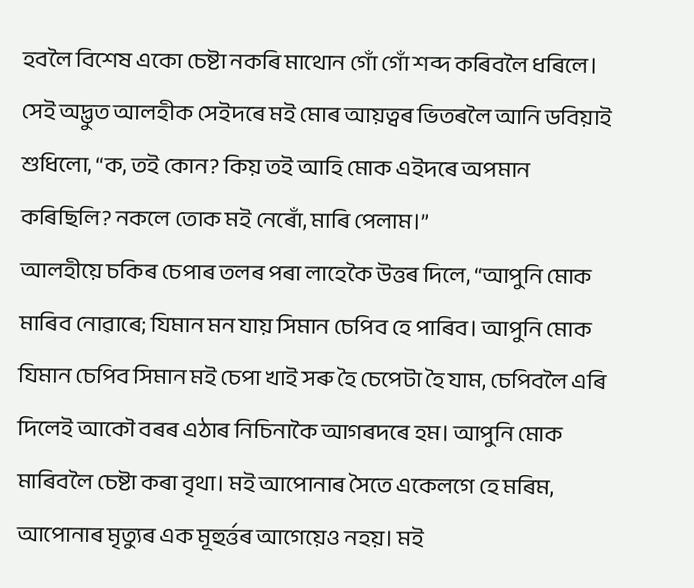হবলৈ বিশেষ একো চেষ্টা নকৰি মাথোন গোঁ গোঁ শব্দ কৰিবলৈ ধৰিলে। সেই অদ্ভুত আলহীক সেইদৰে মই মোৰ আয়ত্বৰ ভিতৰলৈ আনি ডবিয়াই শুধিলো, “ক, তই কোন? কিয় তই আহি মোক এইদৰে অপমান কৰিছিলি? নকলে তোক মই নেৰোঁ, মাৰি পেলাম।”
আলহীয়ে চকিৰ চেপাৰ তলৰ পৰা লাহেকৈ উত্তৰ দিলে, “আপুনি মোক মাৰিব নোৱাৰে; যিমান মন যায় সিমান চেপিব হে পাৰিব। আপুনি মোক যিমান চেপিব সিমান মই চেপা খাই সৰু হৈ চেপেটা হৈ যাম, চেপিবলৈ এৰি দিলেই আকৌ বৰৰ এঠাৰ নিচিনাকৈ আগৰদৰে হম। আপুনি মোক মাৰিবলৈ চেষ্টা কৰা বৃথা। মই আপোনাৰ সৈতে একেলগে হে মৰিম, আপোনাৰ মৃত্যুৰ এক মূহুৰ্ত্তৰ আগেয়েও নহয়। মই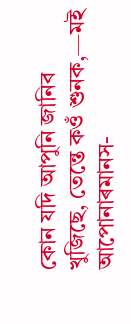কোন যদি আপুনি জানিব খুজিছে, তেন্তে কওঁ শুনক,—মই আপোনাৰমানস-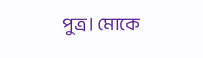পুত্ৰ। মোকে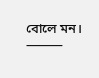বোলে মন।
⸻